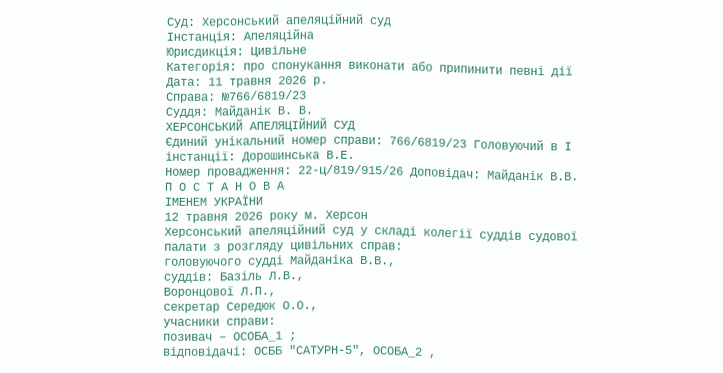Суд: Херсонський апеляційний суд
Інстанція: Апеляційна
Юрисдикція: Цивільне
Категорія: про спонукання виконати або припинити певні дії
Дата: 11 травня 2026 р.
Справа: №766/6819/23
Суддя: Майданік В. В.
ХЕРСОНСЬКИЙ АПЕЛЯЦІЙНИЙ СУД
Єдиний унікальний номер справи: 766/6819/23 Головуючий в І інстанції: Дорошинська В.Е.
Номер провадження: 22-ц/819/915/26 Доповідач: Майданік В.В.
П О С Т А Н О В А
ІМЕНЕМ УКРАЇНИ
12 травня 2026 року м. Херсон
Херсонський апеляційний суд у складі колегії суддів судової палати з розгляду цивільних справ:
головуючого судді Майданіка В.В.,
суддів: Базіль Л.В.,
Воронцової Л.П.,
секретар Середюк О.О.,
учасники справи:
позивач – ОСОБА_1 ;
відповідачі: ОСББ "САТУРН-5", ОСОБА_2 ,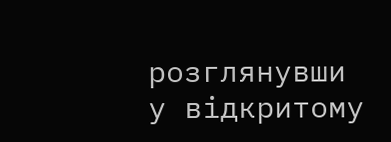розглянувши у відкритому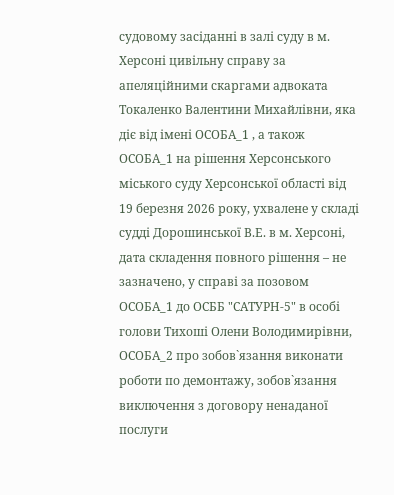судовому засіданні в залі суду в м. Херсоні цивільну справу за апеляційними скаргами адвоката Токаленко Валентини Михайлівни, яка діє від імені ОСОБА_1 , а також ОСОБА_1 на рішення Херсонського міського суду Херсонської області від 19 березня 2026 року, ухвалене у складі судді Дорошинської В.Е. в м. Херсоні, дата складення повного рішення – не зазначено, у справі за позовом ОСОБА_1 до ОСББ "САТУРН-5" в особі голови Тихоші Олени Володимирівни, ОСОБА_2 про зобов`язання виконати роботи по демонтажу, зобов`язання виключення з договору ненаданої послуги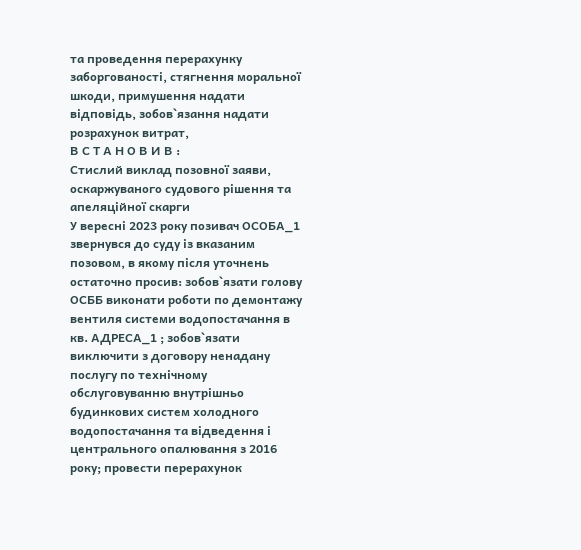та проведення перерахунку заборгованості, стягнення моральної шкоди, примушення надати відповідь, зобов`язання надати розрахунок витрат,
В С Т А Н О В И В :
Стислий виклад позовної заяви, оскаржуваного судового рішення та апеляційної скарги
У вересні 2023 року позивач ОСОБА_1 звернувся до суду із вказаним позовом, в якому після уточнень остаточно просив: зобов`язати голову ОСББ виконати роботи по демонтажу вентиля системи водопостачання в кв. АДРЕСА_1 ; зобов`язати виключити з договору ненадану послугу по технічному обслуговуванню внутрішньо будинкових систем холодного водопостачання та відведення і центрального опалювання з 2016 року; провести перерахунок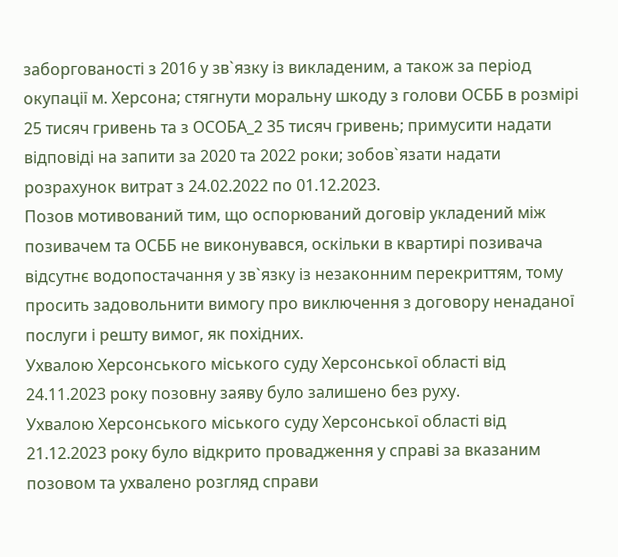заборгованості з 2016 у зв`язку із викладеним, а також за період окупації м. Херсона; стягнути моральну шкоду з голови ОСББ в розмірі 25 тисяч гривень та з ОСОБА_2 35 тисяч гривень; примусити надати відповіді на запити за 2020 та 2022 роки; зобов`язати надати розрахунок витрат з 24.02.2022 по 01.12.2023.
Позов мотивований тим, що оспорюваний договір укладений між позивачем та ОСББ не виконувався, оскільки в квартирі позивача відсутнє водопостачання у зв`язку із незаконним перекриттям, тому просить задовольнити вимогу про виключення з договору ненаданої послуги і решту вимог, як похідних.
Ухвалою Херсонського міського суду Херсонської області від 24.11.2023 року позовну заяву було залишено без руху.
Ухвалою Херсонського міського суду Херсонської області від 21.12.2023 року було відкрито провадження у справі за вказаним позовом та ухвалено розгляд справи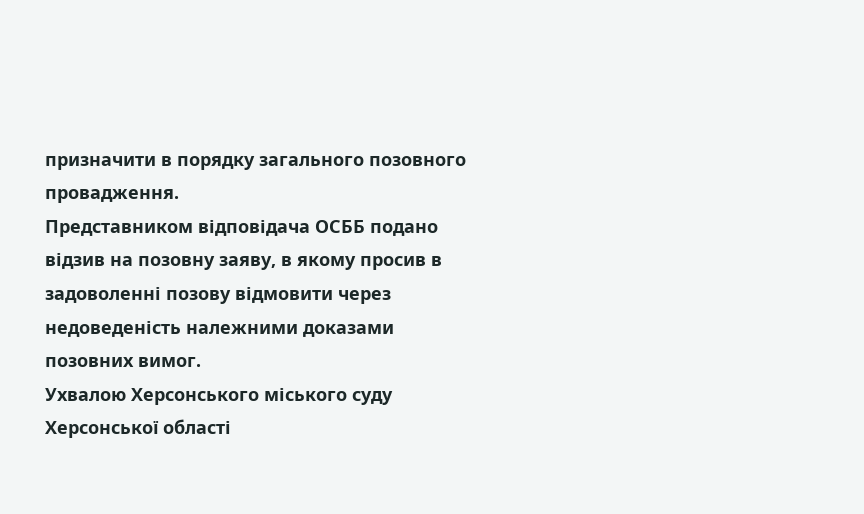призначити в порядку загального позовного провадження.
Представником відповідача ОСББ подано відзив на позовну заяву, в якому просив в задоволенні позову відмовити через недоведеність належними доказами позовних вимог.
Ухвалою Херсонського міського суду Херсонської області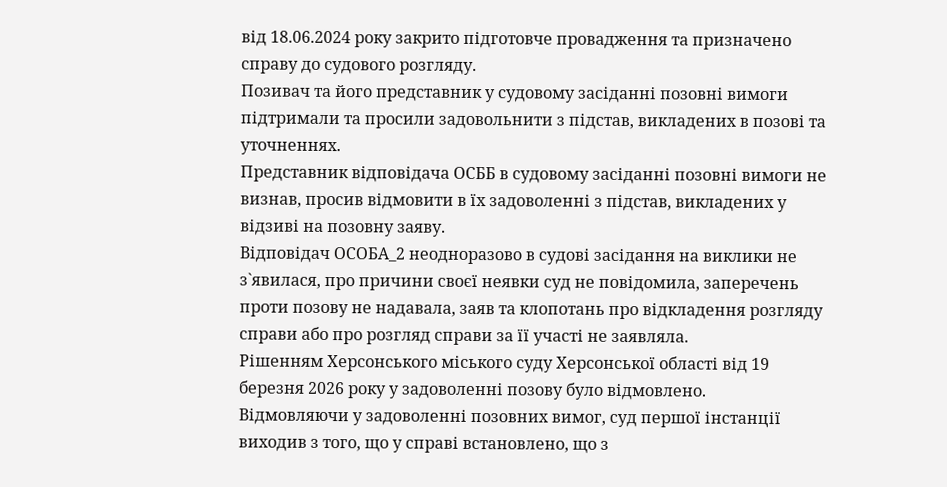від 18.06.2024 року закрито підготовче провадження та призначено справу до судового розгляду.
Позивач та його представник у судовому засіданні позовні вимоги підтримали та просили задовольнити з підстав, викладених в позові та уточненнях.
Представник відповідача ОСББ в судовому засіданні позовні вимоги не визнав, просив відмовити в їх задоволенні з підстав, викладених у відзиві на позовну заяву.
Відповідач ОСОБА_2 неодноразово в судові засідання на виклики не з`явилася, про причини своєї неявки суд не повідомила, заперечень проти позову не надавала, заяв та клопотань про відкладення розгляду справи або про розгляд справи за її участі не заявляла.
Рішенням Херсонського міського суду Херсонської області від 19 березня 2026 року у задоволенні позову було відмовлено.
Відмовляючи у задоволенні позовних вимог, суд першої інстанції виходив з того, що у справі встановлено, що з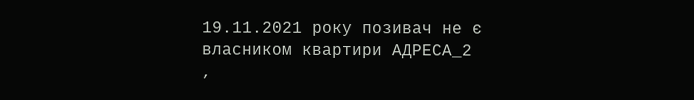19.11.2021 року позивач не є власником квартири АДРЕСА_2 ,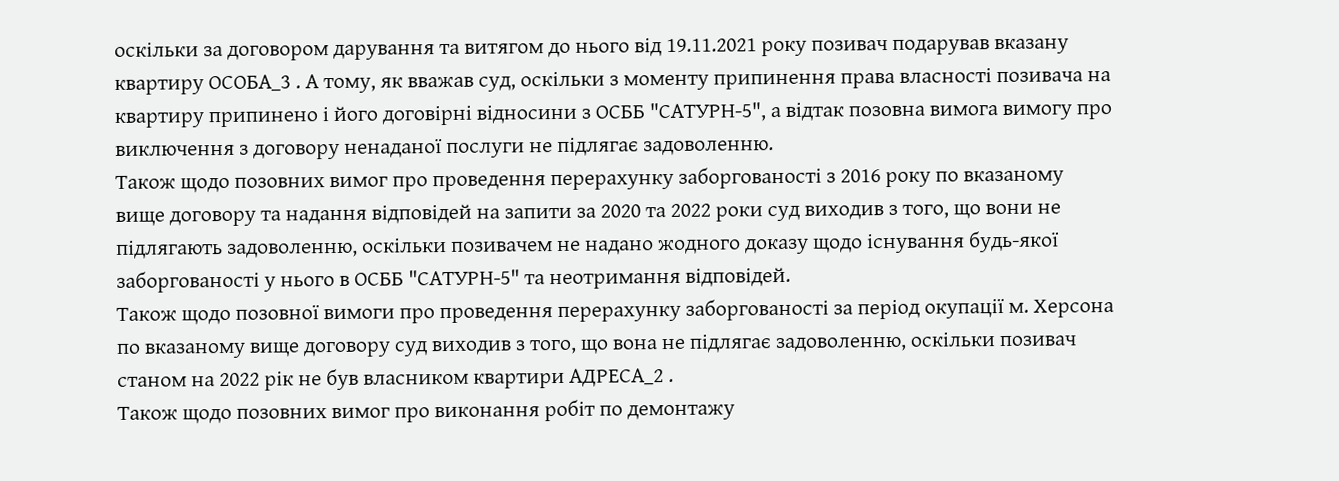оскільки за договором дарування та витягом до нього від 19.11.2021 року позивач подарував вказану квартиру ОСОБА_3 . А тому, як вважав суд, оскільки з моменту припинення права власності позивача на квартиру припинено і його договірні відносини з ОСББ "САТУРН-5", а відтак позовна вимога вимогу про виключення з договору ненаданої послуги не підлягає задоволенню.
Також щодо позовних вимог про проведення перерахунку заборгованості з 2016 року по вказаному вище договору та надання відповідей на запити за 2020 та 2022 роки суд виходив з того, що вони не підлягають задоволенню, оскільки позивачем не надано жодного доказу щодо існування будь-якої заборгованості у нього в ОСББ "САТУРН-5" та неотримання відповідей.
Також щодо позовної вимоги про проведення перерахунку заборгованості за період окупації м. Херсона по вказаному вище договору суд виходив з того, що вона не підлягає задоволенню, оскільки позивач станом на 2022 рік не був власником квартири АДРЕСА_2 .
Також щодо позовних вимог про виконання робіт по демонтажу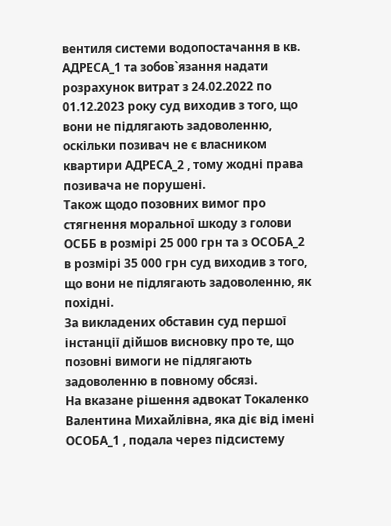вентиля системи водопостачання в кв. АДРЕСА_1 та зобов`язання надати розрахунок витрат з 24.02.2022 по 01.12.2023 року суд виходив з того, що вони не підлягають задоволенню, оскільки позивач не є власником квартири АДРЕСА_2 , тому жодні права позивача не порушені.
Також щодо позовних вимог про стягнення моральної шкоду з голови ОСББ в розмірі 25 000 грн та з ОСОБА_2 в розмірі 35 000 грн суд виходив з того, що вони не підлягають задоволенню, як похідні.
За викладених обставин суд першої інстанції дійшов висновку про те, що позовні вимоги не підлягають задоволенню в повному обсязі.
На вказане рішення адвокат Токаленко Валентина Михайлівна, яка діє від імені ОСОБА_1 , подала через підсистему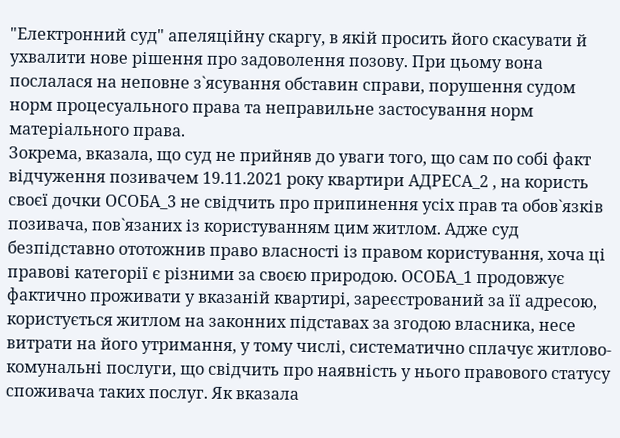"Електронний суд" апеляційну скаргу, в якій просить його скасувати й ухвалити нове рішення про задоволення позову. При цьому вона послалася на неповне з`ясування обставин справи, порушення судом норм процесуального права та неправильне застосування норм матеріального права.
Зокрема, вказала, що суд не прийняв до уваги того, що сам по собі факт відчуження позивачем 19.11.2021 року квартири АДРЕСА_2 , на користь своєї дочки ОСОБА_3 не свідчить про припинення усіх прав та обов`язків позивача, пов`язаних із користуванням цим житлом. Адже суд безпідставно ототожнив право власності із правом користування, хоча ці правові категорії є різними за своєю природою. ОСОБА_1 продовжує фактично проживати у вказаній квартирі, зареєстрований за її адресою, користується житлом на законних підставах за згодою власника, несе витрати на його утримання, у тому числі, систематично сплачує житлово-комунальні послуги, що свідчить про наявність у нього правового статусу споживача таких послуг. Як вказала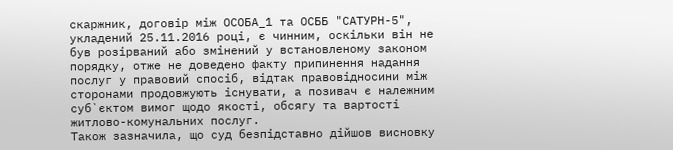скаржник, договір між ОСОБА_1 та ОСББ "САТУРН-5", укладений 25.11.2016 році, є чинним, оскільки він не був розірваний або змінений у встановленому законом порядку, отже не доведено факту припинення надання послуг у правовий спосіб, відтак правовідносини між сторонами продовжують існувати, а позивач є належним суб`єктом вимог щодо якості, обсягу та вартості житлово-комунальних послуг.
Також зазначила, що суд безпідставно дійшов висновку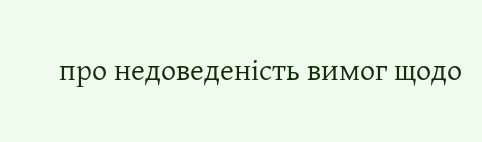про недоведеність вимог щодо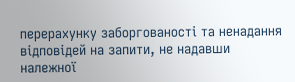перерахунку заборгованості та ненадання відповідей на запити, не надавши належної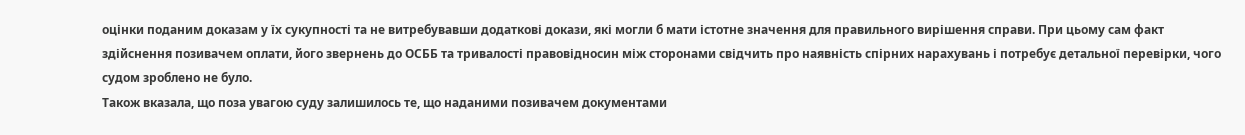оцінки поданим доказам у їх сукупності та не витребувавши додаткові докази, які могли б мати істотне значення для правильного вирішення справи. При цьому сам факт здійснення позивачем оплати, його звернень до ОСББ та тривалості правовідносин між сторонами свідчить про наявність спірних нарахувань і потребує детальної перевірки, чого судом зроблено не було.
Також вказала, що поза увагою суду залишилось те, що наданими позивачем документами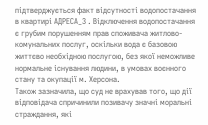підтверджується факт відсутності водопостачання в квартирі АДРЕСА_3 . Відключення водопостачання є грубим порушенням прав споживача житлово-комунальних послуг, оскільки вода є базовою життєво необхідною послугою, без якої неможливе нормальне існування людини, в умовах воєнного стану та окупації м. Херсона.
Також зазначила, що суд не врахував того, що дії відповідача спричинили позивачу значні моральні страждання, які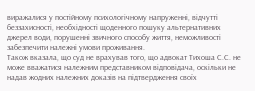виражалися у постійному психологічному напруженні, відчутті беззахисності, необхідності щоденного пошуку альтернативних джерел води, порушенні звичного способу життя, неможливості забезпечити належні умови проживання.
Також вказала, що суд не врахував того, що адвокат Тихоша С.С. не може вважатися належним представником відповідача, оскільки не надав жодних належних доказів на підтвердження своїх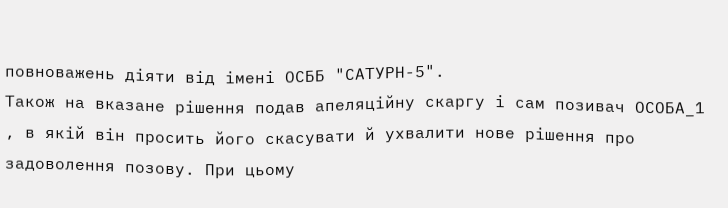повноважень діяти від імені ОСББ "САТУРН-5".
Також на вказане рішення подав апеляційну скаргу і сам позивач ОСОБА_1 , в якій він просить його скасувати й ухвалити нове рішення про задоволення позову. При цьому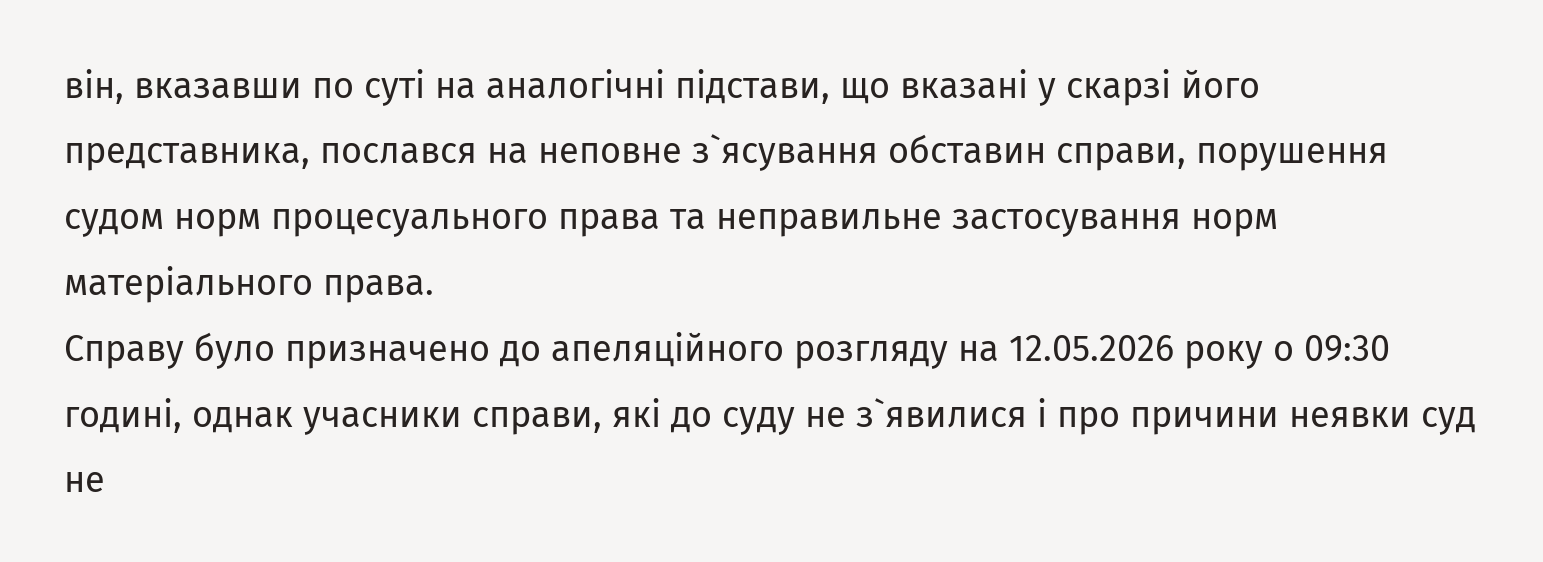він, вказавши по суті на аналогічні підстави, що вказані у скарзі його представника, послався на неповне з`ясування обставин справи, порушення судом норм процесуального права та неправильне застосування норм матеріального права.
Справу було призначено до апеляційного розгляду на 12.05.2026 року о 09:30 годині, однак учасники справи, які до суду не з`явилися і про причини неявки суд не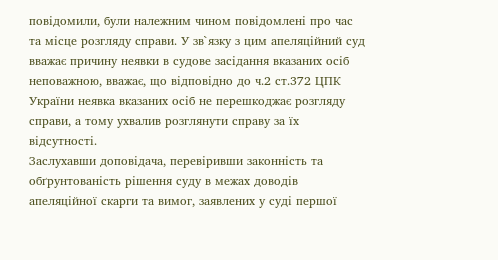повідомили, були належним чином повідомлені про час та місце розгляду справи. У зв`язку з цим апеляційний суд вважає причину неявки в судове засідання вказаних осіб неповажною, вважає, що відповідно до ч.2 ст.372 ЦПК України неявка вказаних осіб не перешкоджає розгляду справи, а тому ухвалив розглянути справу за їх відсутності.
Заслухавши доповідача, перевіривши законність та обґрунтованість рішення суду в межах доводів апеляційної скарги та вимог, заявлених у суді першої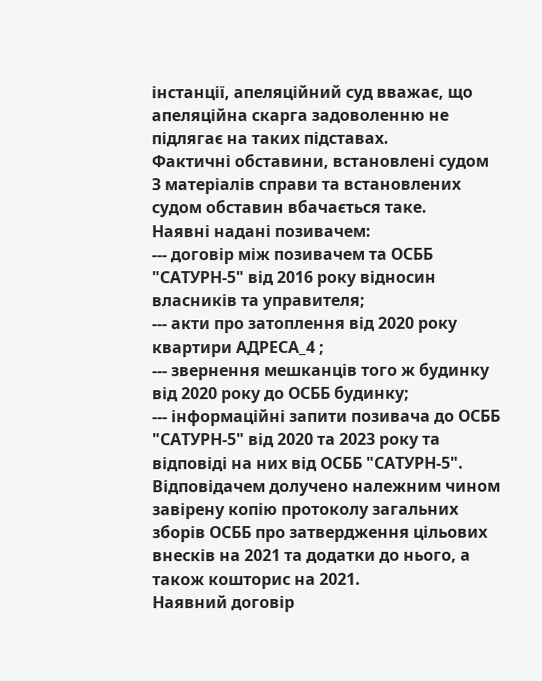інстанції, апеляційний суд вважає, що апеляційна скарга задоволенню не підлягає на таких підставах.
Фактичні обставини, встановлені судом
З матеріалів справи та встановлених судом обставин вбачається таке.
Наявні надані позивачем:
--- договір між позивачем та ОСББ "САТУРН-5" від 2016 року відносин власників та управителя;
--- акти про затоплення від 2020 року квартири АДРЕСА_4 ;
--- звернення мешканців того ж будинку від 2020 року до ОСББ будинку;
--- інформаційні запити позивача до ОСББ "САТУРН-5" від 2020 та 2023 року та відповіді на них від ОСББ "САТУРН-5".
Відповідачем долучено належним чином завірену копію протоколу загальних зборів ОСББ про затвердження цільових внесків на 2021 та додатки до нього, а також кошторис на 2021.
Наявний договір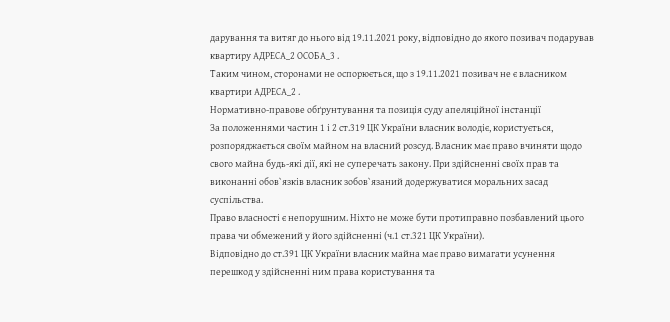дарування та витяг до нього від 19.11.2021 року, відповідно до якого позивач подарував квартиру АДРЕСА_2 ОСОБА_3 .
Таким чином, сторонами не оспорюється, що з 19.11.2021 позивач не є власником квартири АДРЕСА_2 .
Нормативно-правове обґрунтування та позиція суду апеляційної інстанції
За положеннями частин 1 і 2 ст.319 ЦК України власник володіє, користується, розпоряджається своїм майном на власний розсуд. Власник має право вчиняти щодо свого майна будь-які дії, які не суперечать закону. При здійсненні своїх прав та виконанні обов`язків власник зобов`язаний додержуватися моральних засад суспільства.
Право власності є непорушним. Ніхто не може бути протиправно позбавлений цього права чи обмежений у його здійсненні (ч.1 ст.321 ЦК України).
Відповідно до ст.391 ЦК України власник майна має право вимагати усунення перешкод у здійсненні ним права користування та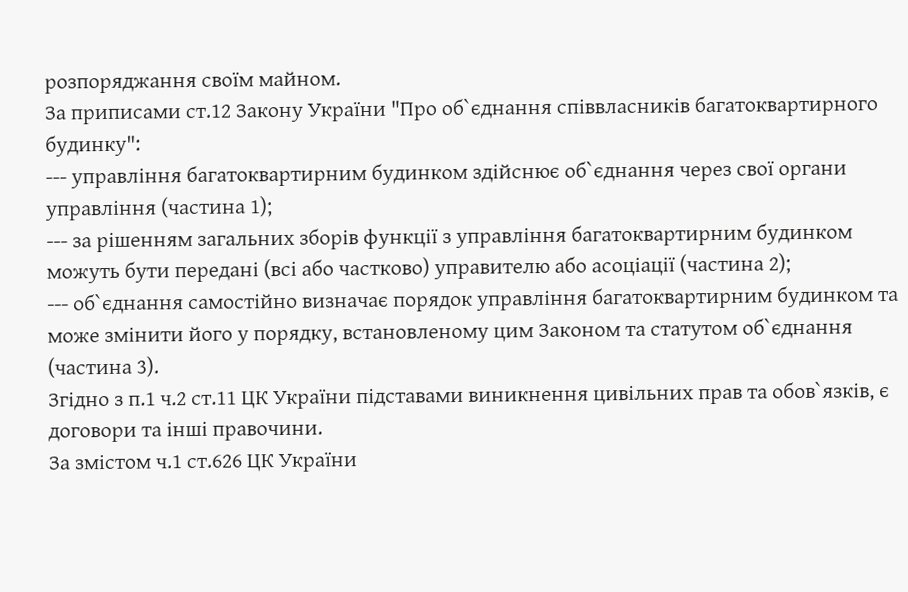розпоряджання своїм майном.
За приписами ст.12 Закону України "Про об`єднання співвласників багатоквартирного будинку":
--- управління багатоквартирним будинком здійснює об`єднання через свої органи управління (частина 1);
--- за рішенням загальних зборів функції з управління багатоквартирним будинком можуть бути передані (всі або частково) управителю або асоціації (частина 2);
--- об`єднання самостійно визначає порядок управління багатоквартирним будинком та може змінити його у порядку, встановленому цим Законом та статутом об`єднання (частина 3).
Згідно з п.1 ч.2 ст.11 ЦК України підставами виникнення цивільних прав та обов`язків, є договори та інші правочини.
За змістом ч.1 ст.626 ЦК України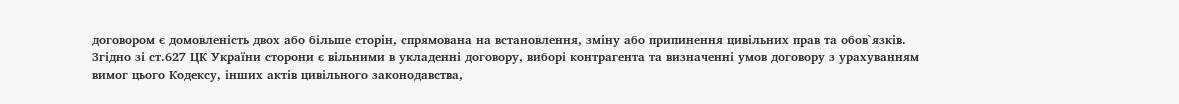договором є домовленість двох або більше сторін, спрямована на встановлення, зміну або припинення цивільних прав та обов`язків.
Згідно зі ст.627 ЦК України сторони є вільними в укладенні договору, виборі контрагента та визначенні умов договору з урахуванням вимог цього Кодексу, інших актів цивільного законодавства,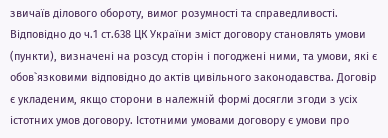звичаїв ділового обороту, вимог розумності та справедливості.
Відповідно до ч.1 ст.638 ЦК України зміст договору становлять умови (пункти), визначені на розсуд сторін і погоджені ними, та умови, які є обов`язковими відповідно до актів цивільного законодавства. Договір є укладеним, якщо сторони в належній формі досягли згоди з усіх істотних умов договору. Істотними умовами договору є умови про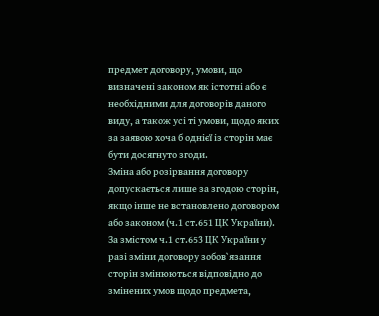предмет договору, умови, що визначені законом як істотні або є необхідними для договорів даного виду, а також усі ті умови, щодо яких за заявою хоча б однієї із сторін має бути досягнуто згоди.
Зміна або розірвання договору допускається лише за згодою сторін, якщо інше не встановлено договором або законом (ч.1 ст.651 ЦК України).
За змістом ч.1 ст.653 ЦК України у разі зміни договору зобов`язання сторін змінюються відповідно до змінених умов щодо предмета,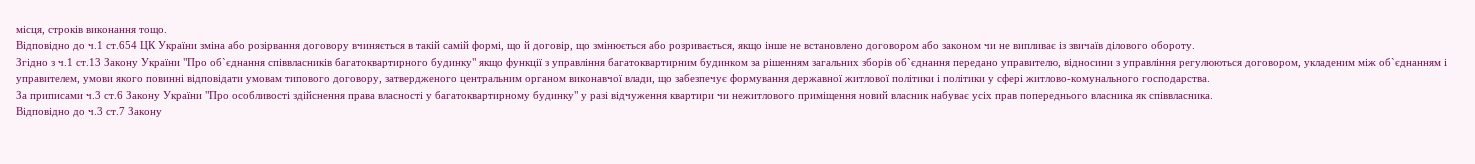місця, строків виконання тощо.
Відповідно до ч.1 ст.654 ЦК України зміна або розірвання договору вчиняється в такій самій формі, що й договір, що змінюється або розривається, якщо інше не встановлено договором або законом чи не випливає із звичаїв ділового обороту.
Згідно з ч.1 ст.13 Закону України "Про об`єднання співвласників багатоквартирного будинку" якщо функції з управління багатоквартирним будинком за рішенням загальних зборів об`єднання передано управителю, відносини з управління регулюються договором, укладеним між об`єднанням і управителем, умови якого повинні відповідати умовам типового договору, затвердженого центральним органом виконавчої влади, що забезпечує формування державної житлової політики і політики у сфері житлово-комунального господарства.
За приписами ч.3 ст.6 Закону України "Про особливості здійснення права власності у багатоквартирному будинку" у разі відчуження квартири чи нежитлового приміщення новий власник набуває усіх прав попереднього власника як співвласника.
Відповідно до ч.3 ст.7 Закону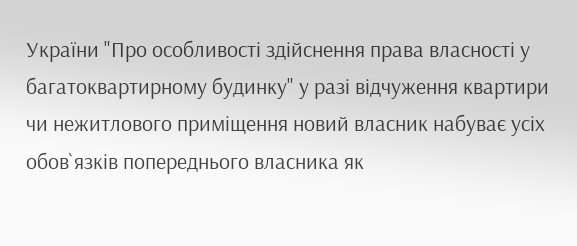України "Про особливості здійснення права власності у багатоквартирному будинку" у разі відчуження квартири чи нежитлового приміщення новий власник набуває усіх обов`язків попереднього власника як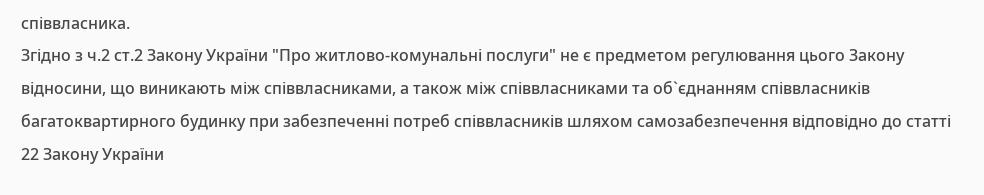співвласника.
Згідно з ч.2 ст.2 Закону України "Про житлово-комунальні послуги" не є предметом регулювання цього Закону відносини, що виникають між співвласниками, а також між співвласниками та об`єднанням співвласників багатоквартирного будинку при забезпеченні потреб співвласників шляхом самозабезпечення відповідно до статті 22 Закону України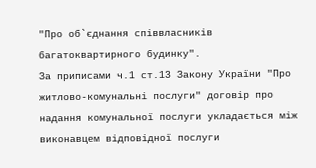"Про об`єднання співвласників багатоквартирного будинку".
За приписами ч.1 ст.13 Закону України "Про житлово-комунальні послуги" договір про надання комунальної послуги укладається між виконавцем відповідної послуги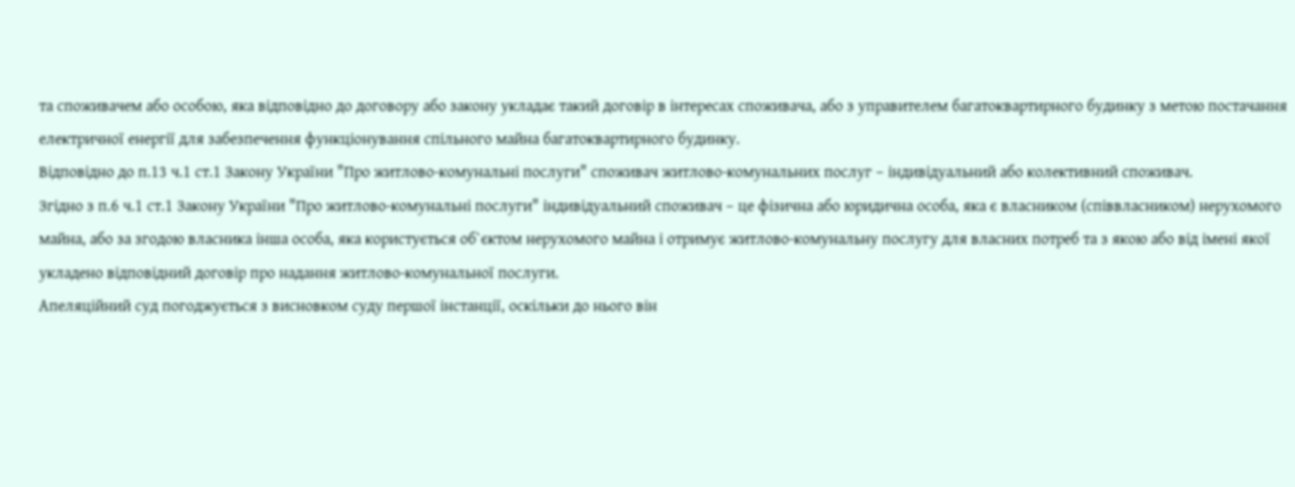та споживачем або особою, яка відповідно до договору або закону укладає такий договір в інтересах споживача, або з управителем багатоквартирного будинку з метою постачання електричної енергії для забезпечення функціонування спільного майна багатоквартирного будинку.
Відповідно до п.13 ч.1 ст.1 Закону України "Про житлово-комунальні послуги" споживач житлово-комунальних послуг – індивідуальний або колективний споживач.
Згідно з п.6 ч.1 ст.1 Закону України "Про житлово-комунальні послуги" індивідуальний споживач – це фізична або юридична особа, яка є власником (співвласником) нерухомого майна, або за згодою власника інша особа, яка користується об`єктом нерухомого майна і отримує житлово-комунальну послугу для власних потреб та з якою або від імені якої укладено відповідний договір про надання житлово-комунальної послуги.
Апеляційний суд погоджується з висновком суду першої інстанції, оскільки до нього він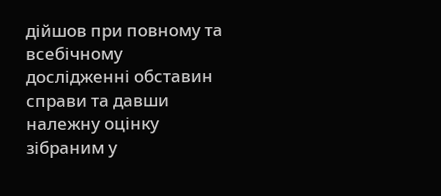дійшов при повному та всебічному дослідженні обставин справи та давши належну оцінку зібраним у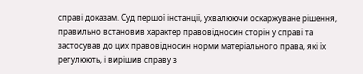справі доказам. Суд першої інстанції, ухвалюючи оскаржуване рішення, правильно встановив характер правовідносин сторін у справі та застосував до цих правовідносин норми матеріального права, які їх регулюють, і вирішив справу з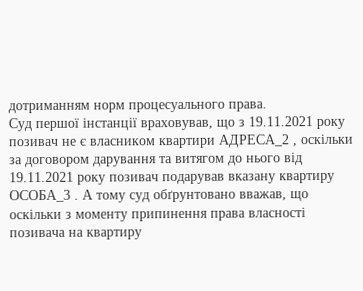дотриманням норм процесуального права.
Суд першої інстанції враховував, що з 19.11.2021 року позивач не є власником квартири АДРЕСА_2 , оскільки за договором дарування та витягом до нього від 19.11.2021 року позивач подарував вказану квартиру ОСОБА_3 . А тому суд обґрунтовано вважав, що оскільки з моменту припинення права власності позивача на квартиру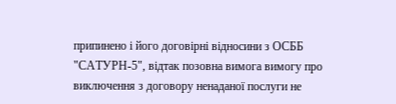припинено і його договірні відносини з ОСББ "САТУРН-5", відтак позовна вимога вимогу про виключення з договору ненаданої послуги не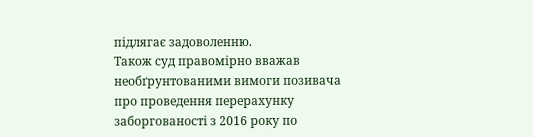підлягає задоволенню.
Також суд правомірно вважав необґрунтованими вимоги позивача про проведення перерахунку заборгованості з 2016 року по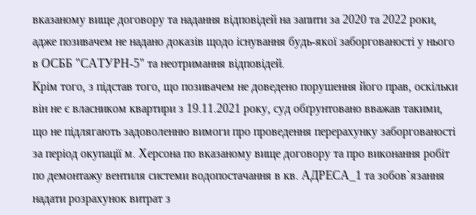вказаному вище договору та надання відповідей на запити за 2020 та 2022 роки, адже позивачем не надано доказів щодо існування будь-якої заборгованості у нього в ОСББ "САТУРН-5" та неотримання відповідей.
Крім того, з підстав того, що позивачем не доведено порушення його прав, оскільки він не є власником квартири з 19.11.2021 року, суд обґрунтовано вважав такими, що не підлягають задоволенню вимоги про проведення перерахунку заборгованості за період окупації м. Херсона по вказаному вище договору та про виконання робіт по демонтажу вентиля системи водопостачання в кв. АДРЕСА_1 та зобов`язання надати розрахунок витрат з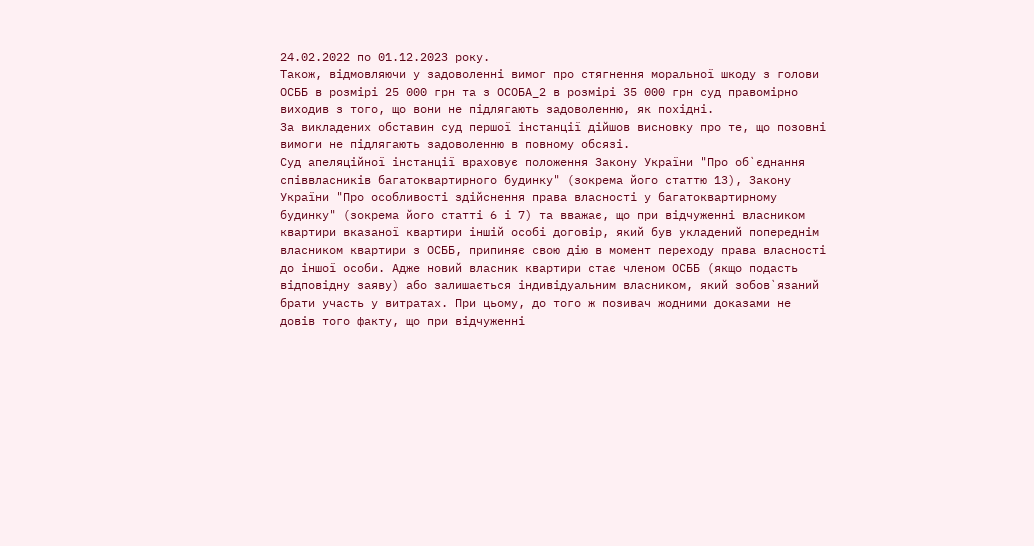24.02.2022 по 01.12.2023 року.
Також, відмовляючи у задоволенні вимог про стягнення моральної шкоду з голови ОСББ в розмірі 25 000 грн та з ОСОБА_2 в розмірі 35 000 грн суд правомірно виходив з того, що вони не підлягають задоволенню, як похідні.
За викладених обставин суд першої інстанції дійшов висновку про те, що позовні вимоги не підлягають задоволенню в повному обсязі.
Суд апеляційної інстанції враховує положення Закону України "Про об`єднання співвласників багатоквартирного будинку" (зокрема його статтю 13), Закону України "Про особливості здійснення права власності у багатоквартирному будинку" (зокрема його статті 6 і 7) та вважає, що при відчуженні власником квартири вказаної квартири іншій особі договір, який був укладений попереднім власником квартири з ОСББ, припиняє свою дію в момент переходу права власності до іншої особи. Адже новий власник квартири стає членом ОСББ (якщо подасть відповідну заяву) або залишається індивідуальним власником, який зобов`язаний брати участь у витратах. При цьому, до того ж позивач жодними доказами не довів того факту, що при відчуженні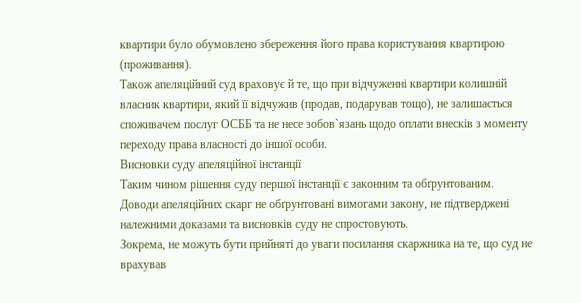квартири було обумовлено збереження його права користування квартирою (проживання).
Також апеляційний суд враховує й те, що при відчуженні квартири колишній власник квартири, який її відчужив (продав, подарував тощо), не залишається споживачем послуг ОСББ та не несе зобов`язань щодо оплати внесків з моменту переходу права власності до іншої особи.
Висновки суду апеляційної інстанції
Таким чином рішення суду першої інстанції є законним та обґрунтованим.
Доводи апеляційних скарг не обґрунтовані вимогами закону, не підтверджені належними доказами та висновків суду не спростовують.
Зокрема, не можуть бути прийняті до уваги посилання скаржника на те, що суд не врахував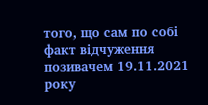того, що сам по собі факт відчуження позивачем 19.11.2021 року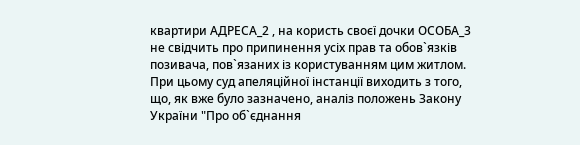квартири АДРЕСА_2 , на користь своєї дочки ОСОБА_3 не свідчить про припинення усіх прав та обов`язків позивача, пов`язаних із користуванням цим житлом. При цьому суд апеляційної інстанції виходить з того, що, як вже було зазначено, аналіз положень Закону України "Про об`єднання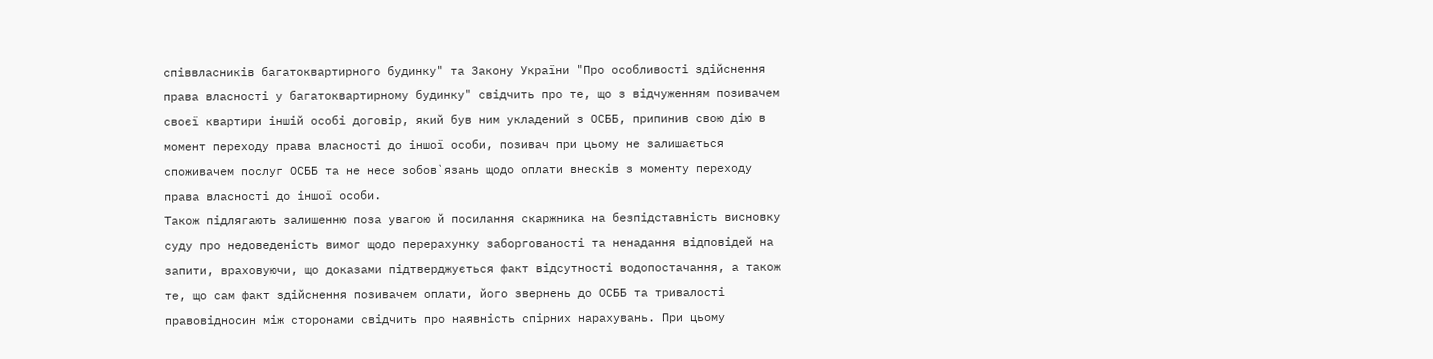співвласників багатоквартирного будинку" та Закону України "Про особливості здійснення права власності у багатоквартирному будинку" свідчить про те, що з відчуженням позивачем своєї квартири іншій особі договір, який був ним укладений з ОСББ, припинив свою дію в момент переходу права власності до іншої особи, позивач при цьому не залишається споживачем послуг ОСББ та не несе зобов`язань щодо оплати внесків з моменту переходу права власності до іншої особи.
Також підлягають залишенню поза увагою й посилання скаржника на безпідставність висновку суду про недоведеність вимог щодо перерахунку заборгованості та ненадання відповідей на запити, враховуючи, що доказами підтверджується факт відсутності водопостачання, а також те, що сам факт здійснення позивачем оплати, його звернень до ОСББ та тривалості правовідносин між сторонами свідчить про наявність спірних нарахувань. При цьому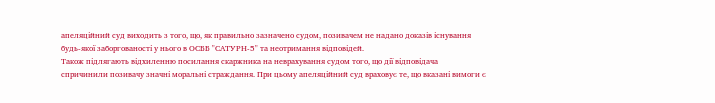апеляційний суд виходить з того, що, як правильно зазначено судом, позивачем не надано доказів існування будь-якої заборгованості у нього в ОСББ "САТУРН-5" та неотримання відповідей.
Також підлягають відхиленню посилання скаржника на неврахування судом того, що дії відповідача спричинили позивачу значні моральні страждання. При цьому апеляційний суд враховує те, що вказані вимоги є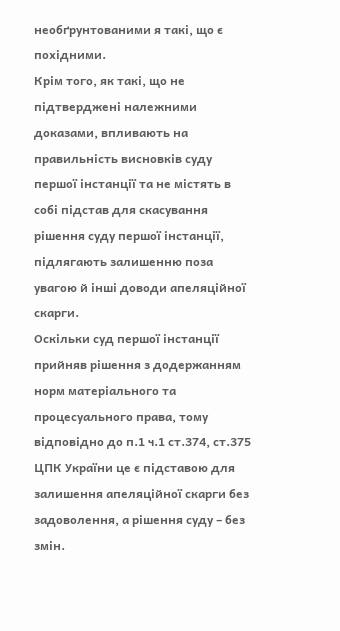необґрунтованими я такі, що є похідними.
Крім того, як такі, що не підтверджені належними доказами, впливають на правильність висновків суду першої інстанції та не містять в собі підстав для скасування рішення суду першої інстанції, підлягають залишенню поза увагою й інші доводи апеляційної скарги.
Оскільки суд першої інстанції прийняв рішення з додержанням норм матеріального та процесуального права, тому відповідно до п.1 ч.1 ст.374, ст.375 ЦПК України це є підставою для залишення апеляційної скарги без задоволення, а рішення суду – без змін.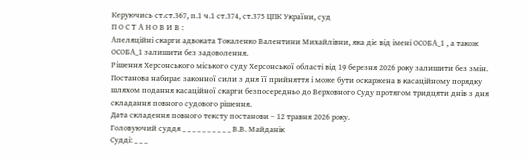Керуючись ст.ст.367, п.1 ч.1 ст.374, ст.375 ЦПК України, суд
П О С Т А Н О В И В :
Апеляційні скарги адвоката Токаленко Валентини Михайлівни, яка діє від імені ОСОБА_1 , а також ОСОБА_1 залишити без задоволення.
Рішення Херсонського міського суду Херсонської області від 19 березня 2026 року залишити без змін.
Постанова набирає законної сили з дня її прийняття і може бути оскаржена в касаційному порядку шляхом подання касаційної скарги безпосередньо до Верховного Суду протягом тридцяти днів з дня складання повного судового рішення.
Дата складення повного тексту постанови – 12 травня 2026 року.
Головуючий суддя _ _ _ _ _ _ _ _ _ _ В.В. Майданік
Судді: _ _ _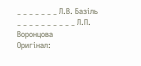_ _ _ _ _ _ _ Л.В. Базіль
_ _ _ _ _ _ _ _ _ _ Л.П. Воронцова
Оригінал: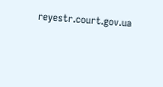reyestr.court.gov.ua